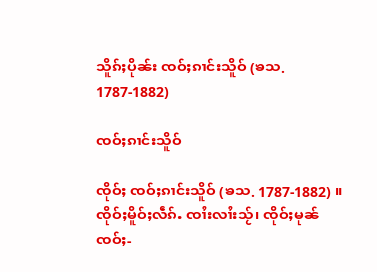သိူၵ်ႈပိုၼ်း ၸဝ်ႈၵၢင်းသိူဝ် (ၶသ. 1787-1882)

ၸဝ်ႈၵၢင်းသိူဝ်

ၸိုဝ်ႈ ၸဝ်ႈၵၢင်းသိူဝ် (ၶသ. 1787-1882) ။
ၸိုဝ်ႈမိူဝ်ႈလဵၵ်ႉ ၸၢႆးလၢႆးသႂ်၊ ၸိုဝ်ႈမုၼ်ၸဝ်ႈ-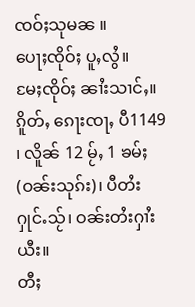ၸဝ်ႈသုမၼ ။
ပေႃႈၸိုဝ်ႈ ပူႇလွႆ။
မႄႈၸိုဝ်ႈ ၼၢႆးသၢင်ႇ။
ၵိူတ်ႇ ၵေႃးၸႃႇ ပီ1149 ၊ လိူၼ် 12 မႂ်ႇ 1 ၶမ်ႈ (ဝၼ်းသုၵ်း)၊ ပီတႆးႁုင်ႉသႂ်၊ ဝၼ်းတႆးႁၢႆးယီး။
တီႈ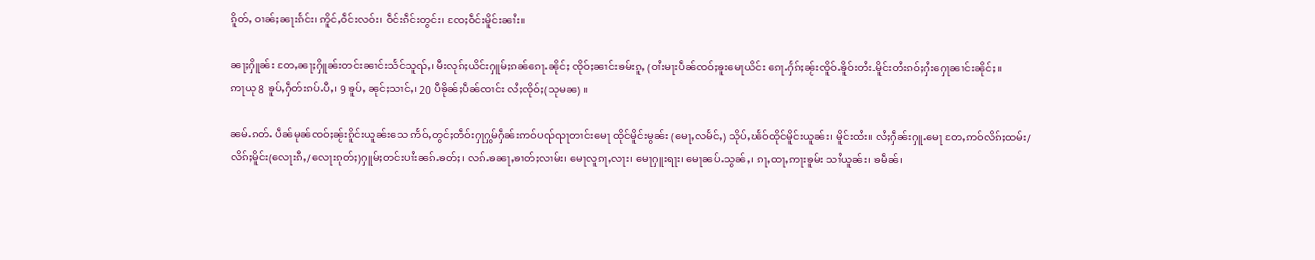ၵိူတ်ႇ ဝၢၼ်ႈၼႃးၵႅင်း၊ ဢိူင်ႇဝဵင်းလဝ်း၊ ဝဵင်းၵဵင်းတွင်း၊ ၸႄႈဝဵင်းမိူင်းၼၢႆး။

ၼႃႈႁိူၼ်း တႄႇၼႃႈႁိူၼ်းတင်းၼၢင်းသႅင်သူၺ်ႇ၊ မီးလုၵ်ႈယိင်းႁူမ်ႈၵၼ်ၵေႃႉၼိုင်ႈ ၸိုဝ်ႈၼၢင်းၶမ်းၵူႇ (ဝၢႆးမႃးပဵၼ်ၸဝ်ႈၶူးမေႃယိင်း ၵေႃႉႁႅၵ်ႈၼႂ်းၸိူဝ်ႉၶိူဝ်းတႆး-မိူင်းတႆးၵဝ်ႈႁႆးႁေႃၼၢင်းၼိုင်ႈ။
ဢႃယု 8 ၶူပ်ႇႁဵတ်းၵပ်ႉပီႇ၊ 9 ၶူပ်ႇ ၼုင်ႈသၢင်ႇ၊ 20 ပီၶိုၼ်ႈပဵၼ်ၸၢင်း လႆႈၸိုဝ်ႈ(သုမၼ) ။

ၼမ်ႉၵတ်ႉ ပဵၼ်မုၼ်ၸဝ်ႈၼႂ်းၵိူင်းယူၼ်းသေ ဢႅဝ်ႇတွင်ႈတဵဝ်းႁႃႁွမ်ႁဵၼ်းဢဝ်ပၺ်ၺႃတၢင်းမေႃ ထိုင်မိူင်းမွၼ်း (မေႃႇလမႅင်ႇ) သိုပ်ႇၽႅဝ်ထိုင်မိူင်းယူၼ်း၊ မိူင်းထႆး။ လႆႈႁဵၼ်းႁူႉမေႃ တႄႇဢဝ်လိၵ်ႈထမ်း/လိၵ်ႈမိူင်း(လေႃးၵီႇ/လေႃးၵုတ်ႈ)ႁူမ်ႈတင်းပၢႆးၼၵ်ႉၶတ်ႈ၊ လၵ်ႉၶၼႃႇၶၢတ်ႈလၢမ်း၊ မေႃလူၵႃႇလႃး၊ မေႃႁူးရႃး၊ မေႃၼပ်ႉသွၼ်ႇ၊ ၵႃႇထႃႇဢႃးၶူမ်း သၢႆယူၼ်း၊ ၶမဵၼ်၊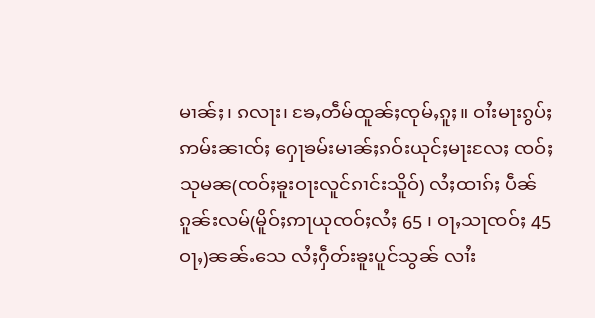မၢၼ်ႈ၊ ၵလႃး၊ ၶႄႇတဵမ်ထူၼ်ႈၸုမ်ႇၵူႈ။ ဝၢႆးမႃးၵွပ်ႈဢမ်းၼၢၸ်ႈ ႁေႃၶမ်းမၢၼ်ႈၵဝ်းယုင်ႈမႃးလႄႈ ၸဝ်ႈသုမၼ(ၸဝ်ႈၶူးဝႃးလူင်ၵၢင်းသိူဝ်) လႆႈထၢၵ်ႈ ပဵၼ်ၵူၼ်းလမ်(မိူဝ်ႈဢႃယုၸဝ်ႈလႆႈ 65 ၊ ဝႃႇသႃၸဝ်ႈ 45 ဝႃႇ)ၼၼ်ႉသေ လႆႈႁဵတ်းၶူးပူင်သွၼ် လၢႆး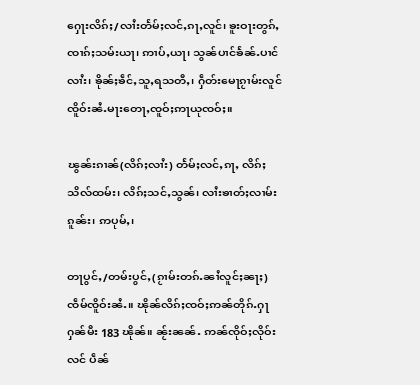ႁေႃးလိၵ်ႈ/လၢႆးတႅမ်ႈလင်ႇၵႃႇလူင်၊ ၶူးဝႃးတွၵ်ႇၸၢၵ်ႈသမ်းယႃ၊ ဢၢပ်ႇယႃ၊ သွၼ်ပၢင်ၶႅၼ်ႉပၢင်လၢႆး၊ ၶိုၼ်ႈၶဵင်ႇသူႇရသတီႇ၊ ႁဵတ်းမေႃၵႂၢမ်းလူင် ၸိူဝ်းၼႆႉမႃးတေႃႇၸူဝ်ႈဢႃယုၸဝ်ႈ။

ၽွၼ်းၵၢၼ်(လိၵ်ႈလၢႆး) တႅမ်ႈလင်ႇၵႃႇ လိၵ်ႈသိလ်ထမ်း၊ လိၵ်ႈသင်ႇသွၼ်၊ လၢႆးၶၢတ်ႈလၢမ်းၵူၼ်း၊ ဢပုမ်ႇ၊

တႃပွင်ႇ/တမ်းပွင်ႇ(ၵႂၢမ်းတၵ်ႉၼၢႆလူင်ႈၼႃႈ) ၸဵမ်ၸိူဝ်းၼႆႉ။ ၽိုၼ်လိၵ်ႈၸဝ်ႈဢၼ်တိုၵ်ႉႁႃႁၼ်မီး 183 ၽိုၼ်။ ၼႂ်းၼၼ်ႉ ဢၼ်ၸိုဝ်ႈလိုဝ်းလင် ပဵၼ်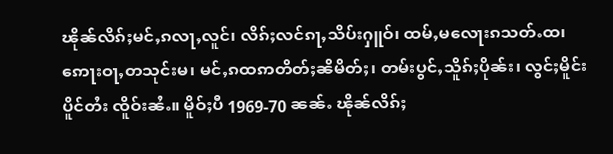ၽိုၼ်လိၵ်ႈမင်ႇၵလႃႇလူင်၊ လိၵ်ႈလင်ၵႃႇသိပ်းႁူဝ်၊ ထမ်ႇမလေႃးၵသတ်ႉထ၊ ဢေႃးဝႃႇတသုင်းမ၊ မင်ႇၵထဢတိတ်ႈၼိမိတ်ႈ၊ တမ်းပွင်ႇသိူၵ်ႈပိုၼ်း၊ လွင်ႈမိူင်းပိူင်တႆး ၸိူဝ်းၼႆႉ။ မိူဝ်ႈပီ 1969-70 ၼၼ်ႉ ၽိုၼ်လိၵ်ႈ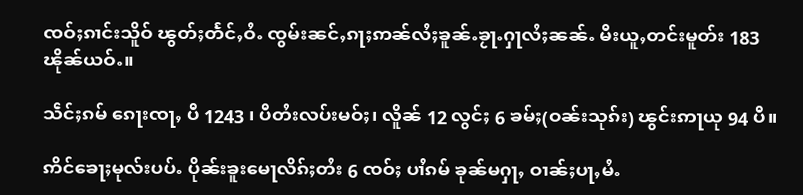ၸဝ်ႈၵၢင်းသိူဝ် ၽွတ်ႈတႅင်ႇဝႆႉ ၸွမ်းၼင်ႇၵႃႈဢၼ်လႆႈၶူၼ်ႉၶႂႃႉႁႃလႆႈၼၼ်ႉ မီးယူႇတင်းမူတ်း 183 ၽိုၼ်ယဝ်ႉ။

သဵင်ႈၵမ် ၵေႃးၸႃႇ ပီ 1243 ၊ ပီတႆးလပ်းမဝ်ႈ၊ လိူၼ် 12 လွင်ႈ 6 ၶမ်ႈ(ဝၼ်းသုၵ်း) ၽွင်းဢႃယု 94 ပီ။

ဢိင်ၶေႃႈမုလ်းပပ်ႉ ပိုၼ်းၶူးမေႃလိၵ်ႈတႆး 6 ၸဝ်ႈ ပၢႆၵမ် ၶုၼ်မႁႃႇ ဝၢၼ်ႈပႃႇမႆႉ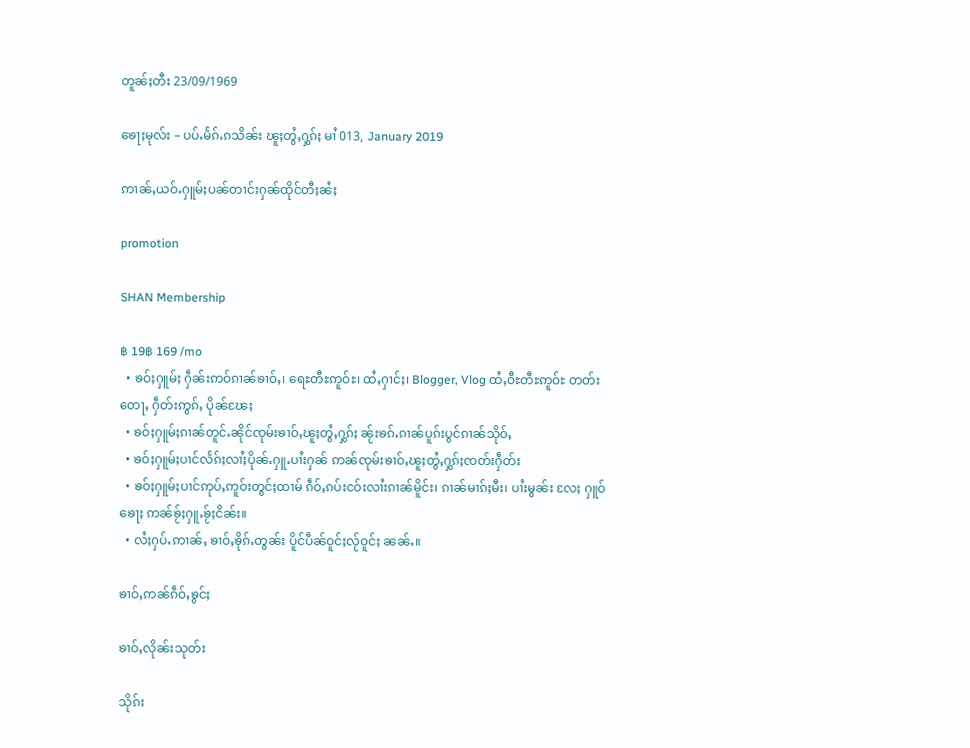တူၼ်ႈတီး 23/09/1969

ၶေႃႈမုလ်း – ပပ်ႉမႅၵ်ႉၵသိၼ်း ၽူႈတွႆႇႁွၵ်ႈ မၢႆ 013, January 2019

ဢၢၼ်ႇယဝ်ႉႁူမ်ႈပၼ်တၢင်းႁၼ်ထိုင်တီႈၼႆႈ

promotion

SHAN Membership

฿ 19฿ 169 /mo
  • ၶဝ်ႈႁူမ်ႈ ႁဵၼ်းဢဝ်ၵၢၼ်ၶၢဝ်ႇ၊ ရေႊတီႊဢူဝ်ႊ၊ ထႆႇႁၢင်ႈ၊ Blogger, Vlog ထႆႇဝီႊတီႊဢူဝ်ႊ တတ်းတေႃႇ ႁဵတ်းဢွၵ်ႇ ပိုၼ်ၽႄႈ
  • ၶဝ်ႈႁူမ်ႈၵၢၼ်တူင်ႉၼိုင်ၸုမ်းၶၢဝ်ႇၽူႈတွႆႇႁွၵ်ႈ ၼႂ်းၶၵ်ႉၵၢၼ်ပူၵ်းပွင်ၵၢၼ်သိုဝ်ႇ
  • ၶဝ်ႈႁူမ်ႈပၢင်လႅၵ်ႈလၢႆႈပိုၼ်ႉႁူႉပၢႆးႁၼ် ဢၼ်ၸုမ်းၶၢဝ်ႇၽူႈတွႆႇႁွၵ်ႈၸတ်းႁဵတ်း
  • ၶဝ်ႈႁူမ်ႈပၢင်ဢုပ်ႇဢူဝ်းတွင်ႈထၢမ် ၵဵဝ်ႇၵပ်းငဝ်းလၢႆးၵၢၼ်မိူင်း၊ ၵၢၼ်မၢၵ်ႈမီး၊ ပၢႆးမွၼ်း လႄႈ ႁူဝ်ၶေႃႈ ဢၼ်ၶႂ်ႈႁူႉၶႂ်ႈငိၼ်း။
  • လႆႈႁပ်ႉဢၢၼ်ႇ ၶၢဝ်ႇၶိုၵ်ႉတွၼ်း ပိူင်ပဵၼ်ဝူင်ႈလႂ်ဝူင်ႈ ၼၼ်ႉ။

ၶၢဝ်ႇဢၼ်ၵဵဝ်ႇၶွင်ႈ

ၶၢဝ်ႇလိုၼ်းသုတ်း

သိုၵ်း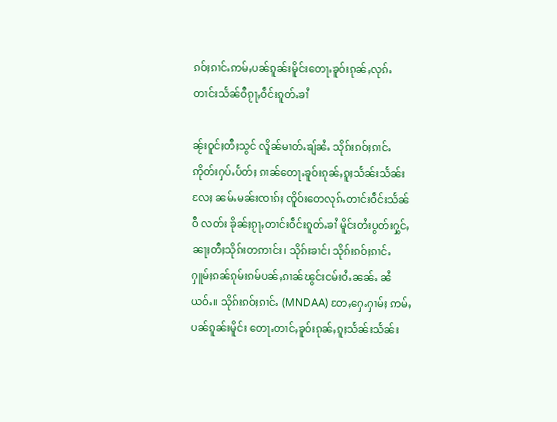ၵဝ်ႈၵၢင်ႉဢမ်ႇပၼ်ၵူၼ်းမိူင်းတေႃႉၶူဝ်းၵုၼ်ႇလုၵ်ႉတၢင်းသႅၼ်ဝီၵႂႃႇဝဵင်းၵူတ်ႉၶၢႆ

ၼႂ်းဝူင်ႈတီႈသွင် လိူၼ်မၢတ်ႉၶျ်ၼႆႉ သိုၵ်းၵဝ်ႈၵၢင်ႉ ဢိုတ်းႁပ်ႉပႅတ်ႈ ၵၢၼ်တေႃႉၶူဝ်းၵုၼ်ႇၵူႈသႅၼ်းသႅၼ်း လႄႈ ၼမ်ႉမၼ်းၸၢၵ်ႈ ၸိူဝ်းတေလုၵ်ႉတၢင်းဝဵင်းသႅၼ်ဝီ လတ်း ၶိုၼ်ႈၵႂႃႇတၢင်းဝဵင်းၵူတ်ႉၶၢႆ မိူင်းတႆးပွတ်းႁွင်ႇ ၼႃႈတီႈသိုၵ်းတဢၢင်း၊ သိုၵ်းၶၢင်၊ သိုၵ်းၵဝ်ႈၵၢင်ႉ ႁူမ်ႈၵၼ်ၵုမ်းၵမ်ပၼ်ႇၵၢၼ်ၽွင်းငမ်းဝႆႉၼၼ်ႉ ၼႆယဝ်ႉ။ သိုၵ်းၵဝ်ႈၵၢင်ႉ (MNDAA) တႄႇႁေႉႁၢမ်ႈ ဢမ်ႇပၼ်ၵူၼ်းမိူင်း တေႃႉတၢင်ႇၶူဝ်းၵုၼ်ႇၵူႈသႅၼ်းသႅၼ်း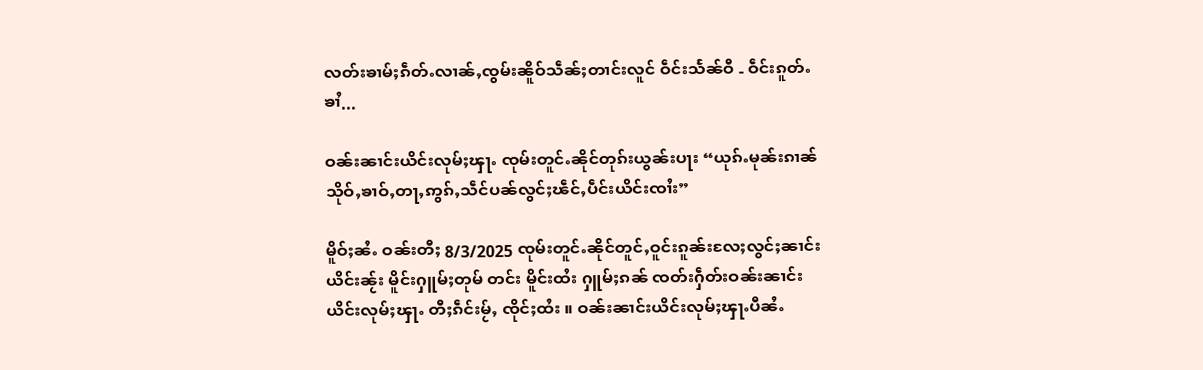လတ်းၶၢမ်ႈၵဵတ်ႉလၢၼ်ႇၸွမ်းၼိူဝ်သဵၼ်ႈတၢင်းလူင် ဝဵင်းသႅၼ်ဝီ - ဝဵင်းၵူတ်ႉၶၢႆ...

ဝၼ်းၼၢင်းယိင်းလုမ်ႈၾႃႉ ၸုမ်းတူင်ႉၼိုင်တုၵ်းယွၼ်းပႃး “ယုၵ်ႉမုၼ်းၵၢၼ်သိုဝ်ႇၶၢဝ်ႇတႃႇဢွၵ်ႇသဵင်ပၼ်လွင်ႈၽဵင်ႇပဵင်းယိင်းၸၢႆး”

မိူဝ်ႈၼႆႉ ဝၼ်းတီႈ 8/3/2025 ၸုမ်းတူင်ႉၼိုင်တူင်ႇဝူင်းၵူၼ်းလႄႈလွင်ႈၼၢင်းယိင်းၼႂ်း မိူင်းႁူမ်ႈတုမ် တင်း မိူင်းထႆး ႁူမ်ႈၵၼ် ၸတ်းႁဵတ်းဝၼ်းၼၢင်းယိင်းလုမ်ႈၾႃႉ တီႈၵဵင်းမႂ်ႇ ၸိုင်ႈထႆး ။ ဝၼ်းၼၢင်းယိင်းလုမ်ႈၾႃႉပီၼႆႉ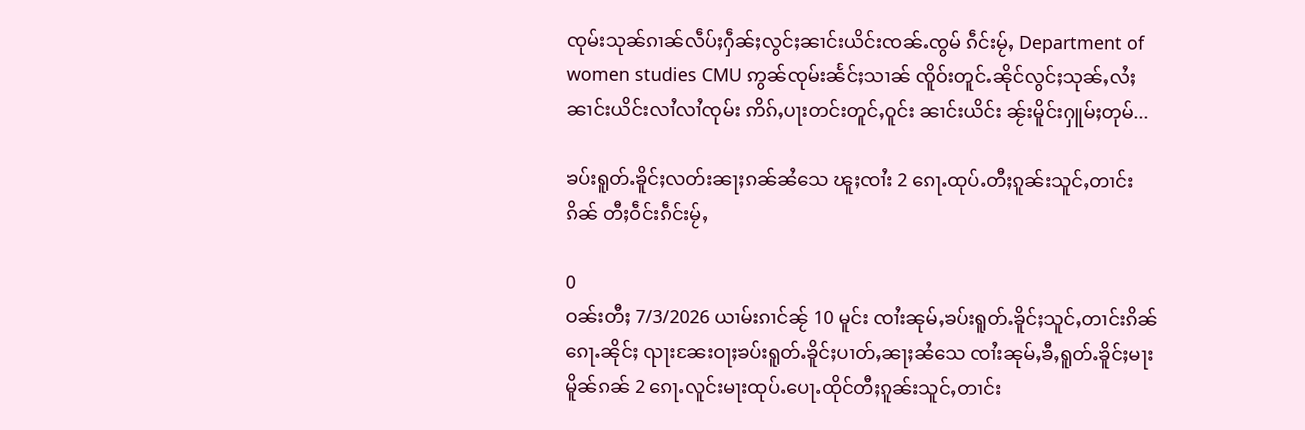ၸုမ်းသုၼ်ၵၢၼ်လဵပ်ႈႁဵၼ်ႈလွင်ႈၼၢင်းယိင်းၸၼ်ႉၸွမ် ၵဵင်းမႂ်ႇ Department of women studies CMU ဢွၼ်ၸုမ်းၼႅင်ႈသၢၼ် ၸိူဝ်းတူင်ႉၼိုင်လွင်ႈသုၼ်ႇလႆႈၼၢင်းယိင်းလၢႆလၢႆၸုမ်း ဢိၵ်ႇပႃးတင်းတူင်ႇဝူင်း ၼၢင်းယိင်း ၼႂ်းမိူင်းႁူမ်ႈတုမ်...

ၶပ်းရူတ်ႉၶိူင်ႈလတ်းၼႃႈၵၼ်ၼႆသေ ၽူႈၸၢႆး 2 ၵေႃႉထုပ်ႉတီႈၵူၼ်းသူင်ႇတၢင်းၵိၼ် တီႈဝဵင်းၵဵင်းမႂ်ႇ

0
ဝၼ်းတီႈ 7/3/2026 ယၢမ်းၵၢင်ၼႂ် 10 မူင်း ၸၢႆးၼုမ်ႇၶပ်းရူတ်ႉၶိူင်ႈသူင်ႇတၢင်းၵိၼ်ၵေႃႉၼိုင်ႈ ၺႃးၼႄးဝႃႈၶပ်းရူတ်ႉၶိူင်ႈပၢတ်ႇၼႃႈၼႆသေ ၸၢႆးၼုမ်ႇၶီႇရူတ်ႉၶိူင်ႈမႃးမိူၼ်ၵၼ် 2 ၵေႃႉလူင်းမႃးထုပ်ႉပေႃႉထိုင်တီႈၵူၼ်းသူင်ႇတၢင်း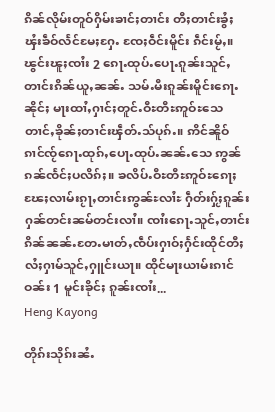ၵိၼ်လိုမ်းတူဝ်ႁိမ်းၶၢင်ႈတၢင်း တီႈတၢင်းၶွႆႈ ၾႆးၶဵဝ်လႅင်မႄႈႁႄႉ ၸႄႈဝဵင်းမိူင်း ၵဵင်းမႂ်ႇ။ ၽွင်းၽူႈၸၢႆး 2 ၵေႃႉထုပ်ႉပေႃႉၵူၼ်းသူင်ႇတၢင်းၵိၼ်ယူႇၼၼ်ႉ သမ်ႉမီးၵူၼ်းမိူင်းၵေႃႉၼိုင်ႈ မႃးထၢႆႇႁၢင်ႈတူင်ႉဝီႊတီႊဢူဝ်ႊသေတၢင်ႇၶိုၼ်ႈတၢင်းၾဵတ်ႉသ်ပုၵ်ႉ။ ဢိင်ၼိူဝ်ၵၢင်ၸႂ်ၵေႃႉထုၵ်ႇပေႃႉထုပ်ႉၼၼ်ႉသေ ဢွၼ်ၵၼ်ၸႅင်ႈပလိၵ်ႈ။ ၶလိပ်ႉဝီႊတီႊဢူဝ်ႊၵေႃႈၽႄႈလၢမ်းၵႂႃႇတၢင်းဢွၼ်ႊလၢႆႊ ႁဵတ်းႁႂ်ႈၵူၼ်းႁၼ်တင်းၼမ်တင်းလၢႆ။ ၸၢႆးၵေႃႉသူင်ႇတၢင်းၵိၼ်ၼၼ်ႉတႄႉမၢတ်ႇၸဵပ်းႁၢဝ်ႈႁႅင်းထိုင်တီႈလႆႈႁၢမ်သူင်ႇႁူင်းယႃ။ ထိုင်မႃးယၢမ်းၵၢင်ဝၼ်း 1 မူင်းၶိုင်ႈ ၵူၼ်းၸၢႆး...
Heng Kayong

တိုၵ်းသိုၵ်းၼႆႉ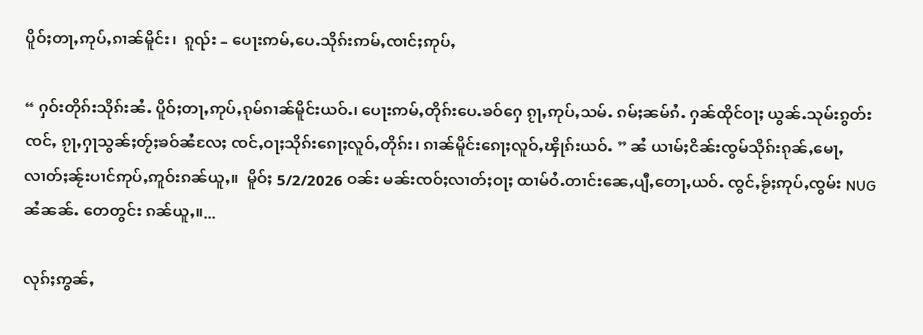ပိူဝ်ႈတႃႇဢုပ်ႇၵၢၼ်မိူင်း၊  ၵူၺ်း – ပေႃးဢမ်ႇပေႉသိုၵ်းဢမ်ႇၸၢင်ႈဢုပ်ႇ

“ ႁဝ်းတိုၵ်းသိုၵ်းၼႆႉ ပိူဝ်ႈတႃႇဢုပ်ႇၵုမ်ၵၢၼ်မိူင်းယဝ်ႉ၊ ပေႃးဢမ်ႇတိုၵ်းပေႉၶဝ်ႁေ ၵႂႃႇဢုပ်ႇသမ်ႉ ၵမ်ႈၼမ်ၵႆႉ ႁၼ်ထိုင်ဝႃႈ ယွၼ်ႉသုမ်းၵွတ်းၸင်ႇ ၵႂႃႇႁႃသွၼ်ႈတႂ်ႈၶဝ်ၼႆလႄႈ ၸင်ႇဝႃႈသိုၵ်းၵေႃႈလူဝ်ႇတိုၵ်း၊ ၵၢၼ်မိူင်းၵေႃႈလူဝ်ႇၾိုၵ်းယဝ်ႉ ” ၼႆ ယၢမ်ႈငိၼ်းၸွမ်သိုၵ်းၵုၼ်ႇမေႃႇ လၢတ်ႈၼႂ်းပၢင်ဢုပ်ႇဢူဝ်းၵၼ်ယူႇ။  မိူဝ်ႈ 5/2/2026 ဝၼ်း မၼ်းၸဝ်ႈလၢတ်ႈဝႃႈ ထၢမ်ဝႆႉတၢင်းၼေႇပျီႇတေႃႇယဝ်ႉ ၸွင်ႇၶႂ်ႈဢုပ်ႇၸွမ်း NUG ၼႆၼၼ်ႉ တေတွင်း ၵၼ်ယူႇ။...

လုၵ်ႈဢွၼ်ႇ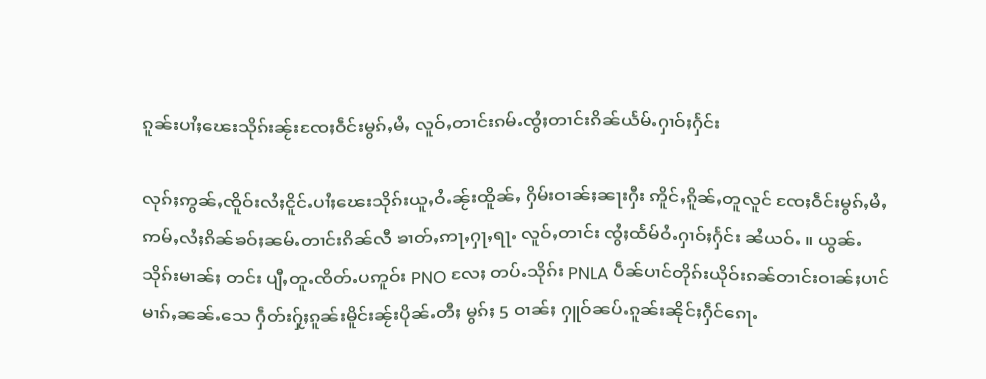ၵူၼ်းပၢႆႈၽေးသိုၵ်းၼႂ်းၸႄႈဝဵင်းမွၵ်ႇမႆႇ လူဝ်ႇတၢင်းၵမ်ႉၸွႆႈတၢင်းၵိၼ်ယႅမ်ႉႁၢဝ်ႈႁႅင်း

လုၵ်ႈဢွၼ်ႇၸိူဝ်းလႆႈငိူင်ႉပၢႆႈၽေးသိုၵ်းယူႇဝႆႉၼႂ်းထိူၼ်ႇ ႁိမ်းဝၢၼ်ႈၼႃးႁီး ဢိူင်ႇၵိူၼ်ႇတူလူင် ၸႄႈဝဵင်းမွၵ်ႇမႆႇ ဢမ်ႇလႆႈၵိၼ်ၶဝ်ႈၼမ်ႉတၢင်းၵိၼ်လီ ၶၢတ်ႇဢႃႇႁႃႇရႃႉ လူဝ်ႇတၢင်း ၸွႆႈထႅမ်ဝႆႉႁၢဝ်ႈႁႅင်း ၼႆယဝ်ႉ ။ ယွၼ်ႉသိုၵ်းမၢၼ်ႈ တင်း ပျီႇတူႉၸိတ်ႉပဢူဝ်း PNO လႄႈ တပ်ႉသိုၵ်း PNLA ပဵၼ်ပၢင်တိုၵ်းယိုဝ်းၵၼ်တၢင်းဝၢၼ်ႈပၢင်မၢၵ်ႇၼၼ်ႉသေ ႁဵတ်းႁႂ်ႈၵူၼ်းမိူင်းၼႂ်းပိုၼ်ႉတီႈ မွၵ်ႈ 5 ဝၢၼ်ႈ ႁူဝ်ၼပ်ႉၵူၼ်းၼိုင်ႈႁဵင်ၵေႃႉ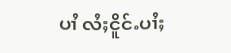ပၢႆ လႆႈငိူင်ႉပၢႆႈ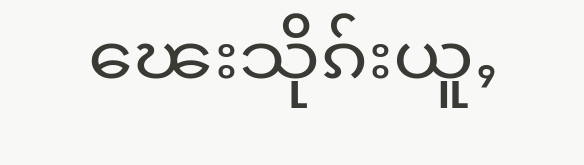ၽေးသိုၵ်းယူႇ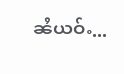ၼႆယဝ်ႉ...